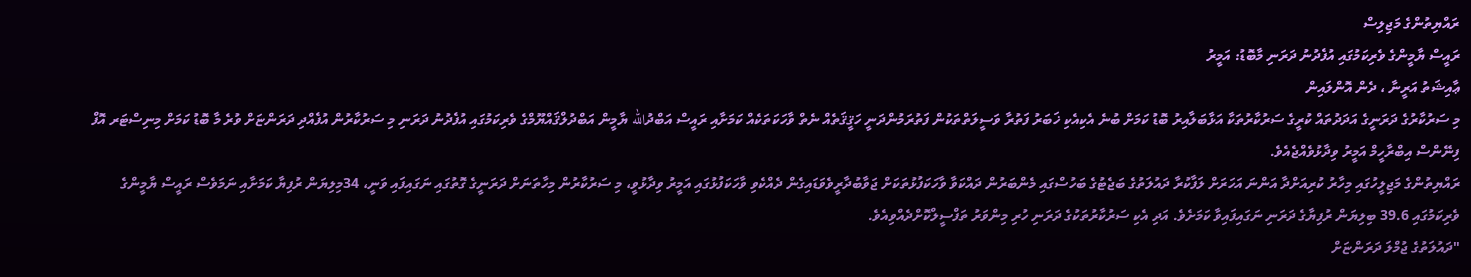ރައްޔިތުންގެ މަޖިލިސް
ރައީސް ޔާމީންގެ ވެރިކަމުގައި އުފެދުނު ދަރަނި މާބޮޑު: އަމީރު
ޢާއިޝަތު އަރީނާ ، ދެން އޮންލައިން
މި ސަރުކާރުގެ ދަރަނީގެ އަދަދުތައް ކުރީގެ ސަރުކާރުތަކާ އަޅާބަލާއިރު ބޮޑު ކަމަށް ބުނެ އެކިއެކި ޚަބަރު ފަތުރާ ވަސީލަތްތަކުން ފަތުރަމުންދަނީ ހަޤީޤަތެއް ނެތް ވާހަކަތަކެއް ކަމަށާއި ރައީސް އަބްދުالله ޔާމީން އަބްދުލްޤައްޔޫމްގެ ވެރިކަމުގައި އުފެދުނު ދަރަނި މި ސަރުކާރުން އުފެއްދި ދަރަންޏަށް ވުރެ މާ ބޮޑު ކަމަށް މިނިސްޓަރ އޮފް ފިނޭންސް އިބްރާހީމް އަމީރު ވިދާޅުވެއްޖެއެވެ.
ރައްޔިތުންގެ މަޖިލީހުގައި މިހާރު ކުރިއަށްދާ އަންނަ އަހަރަށް ލަފާކުރާ ދައުލަތުގެ ބަޖެޓުގެ ބަހުސްގައި މެންބަރުން ދައްކަވާ ވާހަކަފުޅުތަކަށް ޖަވާބުދާރީވެވަޑައިގެން ދެއްކެވި ވާހަކަފުޅުގައި އަމީރު ވިދާޅުވީ، މި ސަރުކާރުން މިހާތަނަށް ދަރަނީގެ ގޮތުގައި ނަގައިފައި ވަނީ، 34މިލިޔަން ރުފިޔާ ކަމަށާއި ނަމަވެސް ރައީސް ޔާމީންގެ ވެރިކަމުގައި 39.6 ބިލިޔަން ރުފިޔާގެ ދަރަނި ނަގައިފައިވާ ކަމަށެވެ. އަދި އެކި ސަރުކާރުތަކުގެ ދަރަނި ހުރި މިންވަރު ތަފްސީލްކޮށްދެއްވިއެވެ.
"ދައުލަތުގެ ޖުމްލަ ދަރަންޏަށް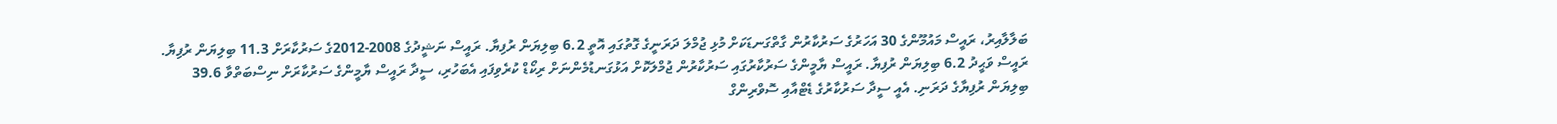ބަލާލާއިރު، ރައީސް މައުމޫންގެ 30 އަހަރުގެ ސަރުކާރުން ގާތްގަނޑަކަށް މުޅި ޖުމްލަ ދަރަނީގެ ގޮތުގައި އޮތީ 6.2 ބިލިޔަން ރުފިޔާ. ރައީސް ނަޝީދުގެ 2008-2012ގެ ސަރުކާރަށް 11.3 ބިލިޔަން ރުފިޔާ. ރައީސް ވަޙީދު 6.2 ބިލިޔަން ރުފިޔާ. ރައީސް ޔާމީންގެ ސަރުކާރުގައި ސަރުކާރުން ޖުމްލަކޮށް އަޅުގަނޑުމެންނަށް ރިކޯޑް ކުރެވިފައި އެބަހުރި، ސީދާ ރައީސް ޔާމީންގެ ސަރުކާރަށް ނިސްބަތްވާ 39.6 ބިލިޔަން ރުފިޔާގެ ދަރަނި. އެއީ ސީދާ ސަރުކާރުގެ ޑެޓްއާއި ސޮވްރިންގް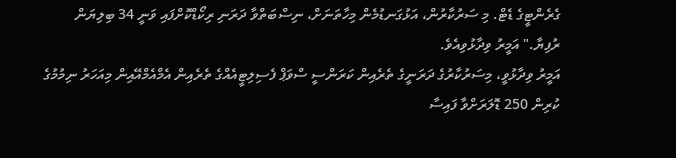ގެރެންޓީގެ ޑެޓް. މި ސަރުކާރުން، އަޅުގަނޑުމެން މިހާތަނަށް، ނިސްބަތްވާ ދަރަނި ރިކޯޑްކޮށްފައި ވަނީ 34 ބިލިޔަން ރުފިޔާ." އަމީރު ވިދާޅުވިއެވެ.
އަމީރު ވިދާޅުވީ، މިސަރުކާރުގެ ދަރަނީގެ ތެރެއިން ކަރަންސީ ސްވަޕް ފެސިލިޓީއެއްގެ ތެރެއިން އެމްއެމްއޭއިން މިއަހަރު ނިމުމުގެ ކުރިން 250 ޑޮލަރަށްވާ ފައިސާ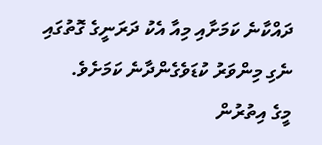ދައްކާނެ ކަމަށާއި މިއާ އެކު ދަރަނީގެ ގޮތުގައި ނެގި މިންވަރު ކުޑަވެގެންދާނެ ކަމަށެވެ.
މީގެ އިތުރުން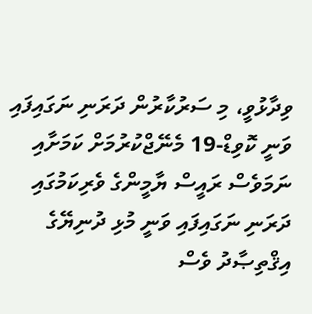ވިދާޅުވީ، މި ސަރުކާރުން ދަރަނި ނަގައިފައި ވަނީ ކޮވިޑް-19 މެނޭޖްކުރުމަށް ކަމަށާއި ނަމަވެސް ރައީސް ޔާމީންގެ ވެރިކަމުގައި ދަރަނި ނަގައިފައި ވަނީ މުޅި ދުނިޔޭގެ އިޤްތިޞާދު ވެސް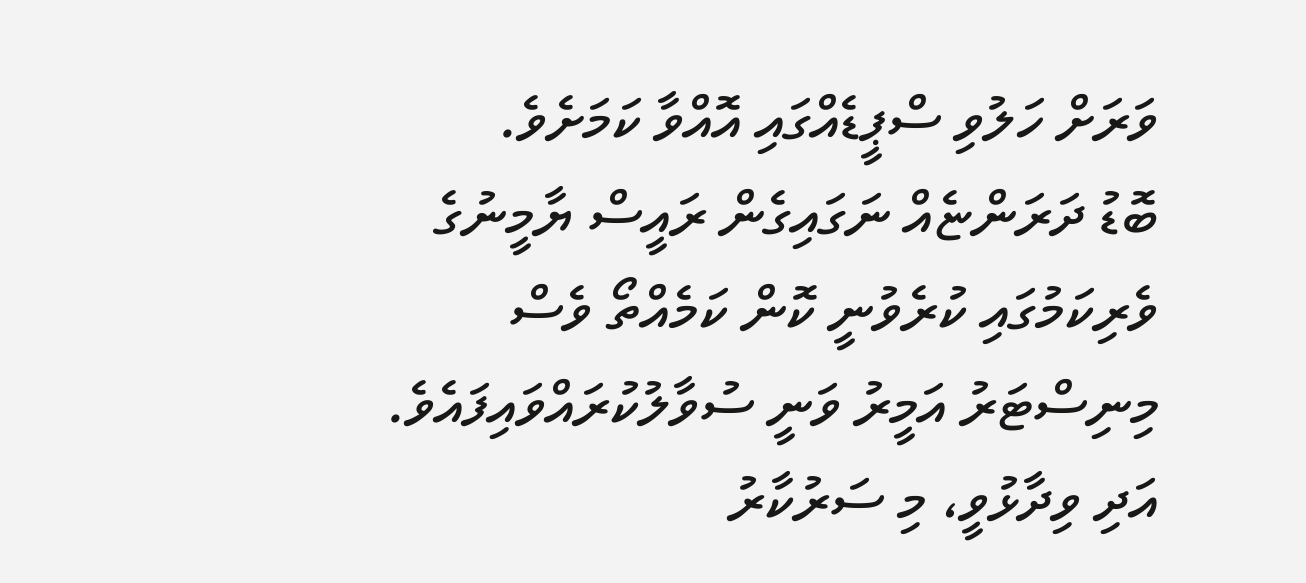ވަރަށް ހަލުވި ސްޕީޑެއްގައި އޮއްވާ ކަމަށެވެ.
ބޮޑު ދަރަންޏެއް ނަގައިގެން ރައީސް ޔާމީނުގެ ވެރިކަމުގައި ކުރެވުނީ ކޮން ކަމެއްތޯ ވެސް މިނިސްޓަރު އަމީރު ވަނީ ސުވާލުކުރައްވައިފައެވެ. އަދި ވިދާޅުވީ، މި ސަރުކާރު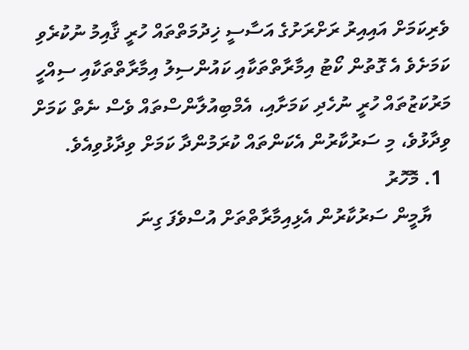ވެރިކަމަށް އައިއިރު ރަށްރަށުގެ އަސާސީ ޚިދުމަތްތައް ހުރީ ޤާއިމު ނުކުރެވި ކަމަށެވެ އެ ގޮތުން ކޯޓު އިމާރާތްތަކާއި ކައުންސިލު އިމާރާތްތަކާއި ސިއްހީ މަރުކަޒުތައް ހުރީ ނުހެދި ކަމަށާއި، އެމްބިއުލާންސްތައް ވެސް ނެތް ކަމަށް ވިދާޅުވެ، މި ސަރުކާރުން އެކަންތައް ކުރަމުންދާ ކަމަށް ވިދާޅުވިއެވެ.
  1. މޮހޮރު
    ޔާމީން ސަރުކާރުން އެޅިއިމާރާތްތަށް އުސްވެފަ ގިނަ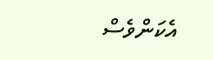އެކަންވެސް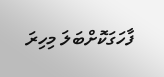ފާހަގަކޮށްބަލަ މިހިރަ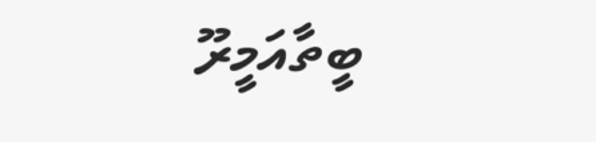ބީތާއަމީރޫ